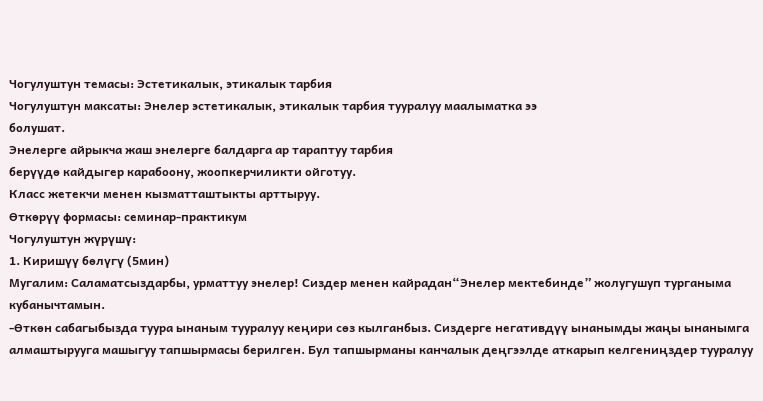Чогулуштун темасы: Эстетикалык, этикалык тарбия
Чогулуштун максаты: Энелер эстетикалык, этикалык тарбия тууралуу маалыматка ээ
болушат.
Энелерге айрыкча жаш энелерге балдарга ар тараптуу тарбия
берүүдө кайдыгер карабоону, жоопкерчиликти ойготуу.
Класс жетекчи менен кызматташтыкты арттыруу.
Өткөрүү формасы: семинар-практикум
Чогулуштун жүрүшү:
1. Киришүү бөлүгү (5мин)
Мугалим: Саламатсыздарбы, урматтуу энелер! Сиздер менен кайрадан“Энелер мектебинде” жолугушуп турганыма кубанычтамын.
-Өткөн сабагыбызда туура ынаным тууралуу кеңири сөз кылганбыз. Сиздерге негативдүү ынанымды жаңы ынанымга алмаштырууга машыгуу тапшырмасы берилген. Бул тапшырманы канчалык деңгээлде аткарып келгениңздер тууралуу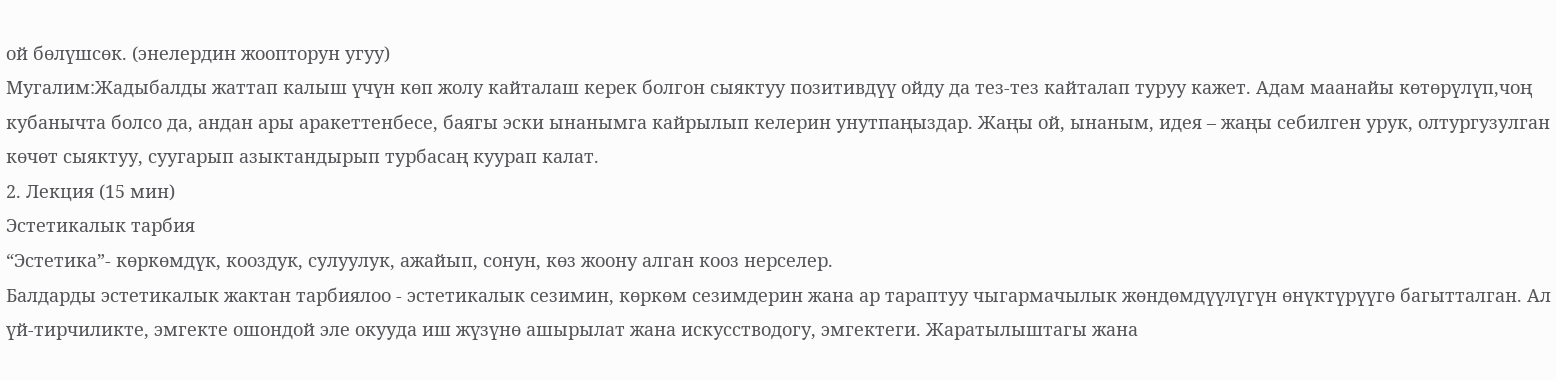ой бөлүшсөк. (энелердин жоопторун угуу)
Мугалим:Жадыбалды жаттап калыш үчүн көп жолу кайталаш керек болгон сыяктуу позитивдүү ойду да тез-тез кайталап туруу кажет. Адам маанайы көтөрүлүп,чоң кубанычта болсо да, андан ары аракеттенбесе, баягы эски ынанымга кайрылып келерин унутпаңыздар. Жаңы ой, ынаным, идея – жаңы себилген урук, олтургузулган көчөт сыяктуу, суугарып азыктандырып турбасаң куурап калат.
2. Лекция (15 мин)
Эстетикалык тарбия
“Эстетика”- көркөмдүк, кооздук, сулуулук, ажайып, сонун, көз жоону алган кооз нерселер.
Балдарды эстетикалык жактан тарбиялоо - эстетикалык сезимин, көркөм сезимдерин жана ар тараптуу чыгармачылык жөндөмдүүлүгүн өнүктүрүүгө багытталган. Ал үй-тирчиликте, эмгекте ошондой эле окууда иш жүзүнө ашырылат жана искусстводогу, эмгектеги. Жаратылыштагы жана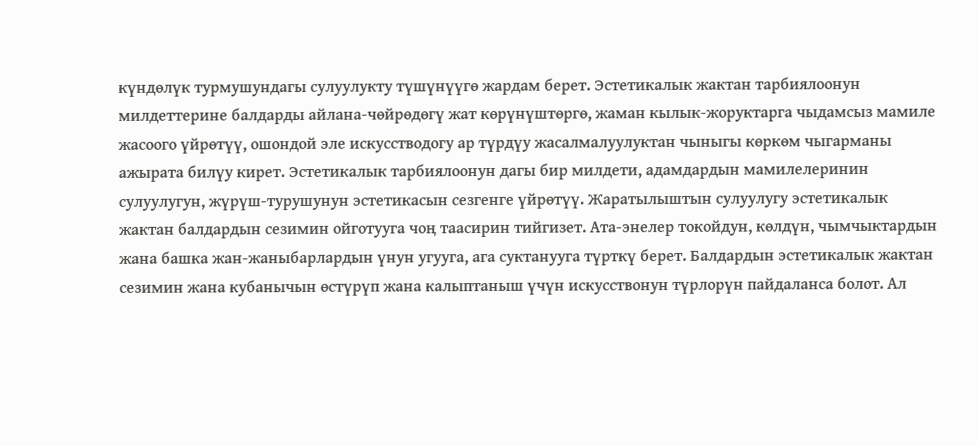күндөлүк турмушундагы сулуулукту түшүнүүгө жардам берет. Эстетикалык жактан тарбиялоонун милдеттерине балдарды айлана-чөйрөдөгү жат көрүнүштөргө, жаман кылык-жоруктарга чыдамсыз мамиле жасоого үйрөтүү, ошондой эле искусстводогу ар түрдүу жасалмалуулуктан чыныгы көркөм чыгарманы ажырата билүу кирет. Эстетикалык тарбиялоонун дагы бир милдети, адамдардын мамилелеринин сулуулугун, жүрүш-турушунун эстетикасын сезгенге үйрөтүү. Жаратылыштын сулуулугу эстетикалык жактан балдардын сезимин ойготууга чоң таасирин тийгизет. Ата-энелер токойдун, көлдүн, чымчыктардын жана башка жан-жаныбарлардын үнун угууга, ага суктанууга түрткү берет. Балдардын эстетикалык жактан сезимин жана кубанычын өстүрүп жана калыптаныш үчүн искусствонун түрлорүн пайдаланса болот. Ал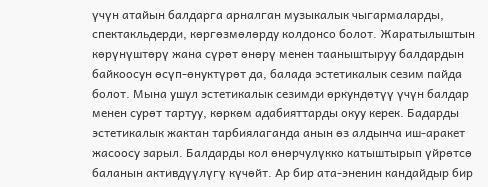үчүн атайын балдарга арналган музыкалык чыгармаларды, спектакльдерди, көргөзмөлөрду колдонсо болот. Жаратылыштын көрүнүштөрү жана сүрөт өнөрү менен тааныштыруу балдардын байкоосун өсүп-өнуктүрөт да, балада эстетикалык сезим пайда болот. Мына ушул эстетикалык сезимди өркундөтүү үчүн балдар менен сурөт тартуу, көркөм адабияттарды окуу керек. Бадарды эстетикалык жактан тарбиялаганда анын өз алдынча иш-аракет жасоосу зарыл. Балдарды кол өнөрчулүкко катыштырып үйрөтсө баланын активдүүлүгү күчөйт. Ар бир ата-эненин кандайдыр бир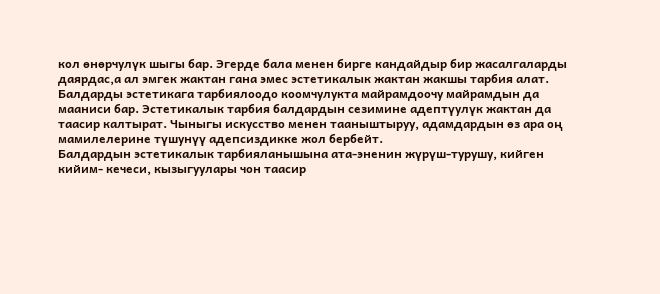кол өнөрчулүк шыгы бар. Эгерде бала менен бирге кандайдыр бир жасалгаларды даярдас,а ал эмгек жактан гана эмес эстетикалык жактан жакшы тарбия алат.
Балдарды эстетикага тарбиялоодо коомчулукта майрамдоочу майрамдын да мааниси бар. Эстетикалык тарбия балдардын сезимине адептүулүк жактан да таасир калтырат. Чыныгы искусство менен тааныштыруу, адамдардын өз ара оң мамилелерине түшунүү адепсиздикке жол бербейт.
Балдардын эстетикалык тарбияланышына ата-эненин жүрүш-турушу, кийген кийим- кечеси, кызыгуулары чон таасир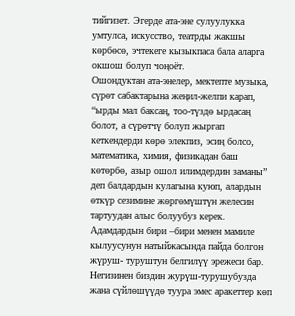тийгизет. Эгерде ата-эне сулуулукка умтулса, искусство, театрды жакшы көрбөсө, эчтекеге кызыкпаса бала аларга окшош болуп чоңоёт.
Ошондуктан ата-энелер, мектепте музыка, сүрөт сабактарына жеңил-желпи карап, “ырды мал баксаң, тоо-түздө ырдасаң болот, а сүрөтчү болуп жыргап кеткендерди көрө элекпиз, эсиң болсо, математика, химия, физикадан баш көтөрбө, азыр ошол илимдердин заманы” деп балдардын кулагына куюп, алардын өткүр сезимине жөргөмүштүн желесин тартуудан алыс болуубуз керек.
Адамдардын бири –бири менен мамиле кылуусунун натыйжасында пайда болгон жүруш- туруштун белгилүү эрежеси бар. Негизинен биздин журүш-турушубузда жана сүйлөшүүдө туура эмес аракеттер көп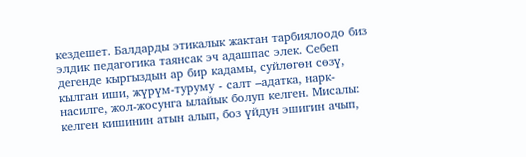кездешет. Балдарды этикалык жактан тарбиялоодо биз элдик педагогика таянсак эч адашпас элек. Себеп дегенде кыргыздын ар бир кадамы, суйлөгөн сөзү, кылган иши, жүрүм-туруму - салт –адатка, нарк-насилге, жол-жосунга ылайык болуп келген. Мисалы: келген кишинин атын алып, боз үйдун эшигин ачып,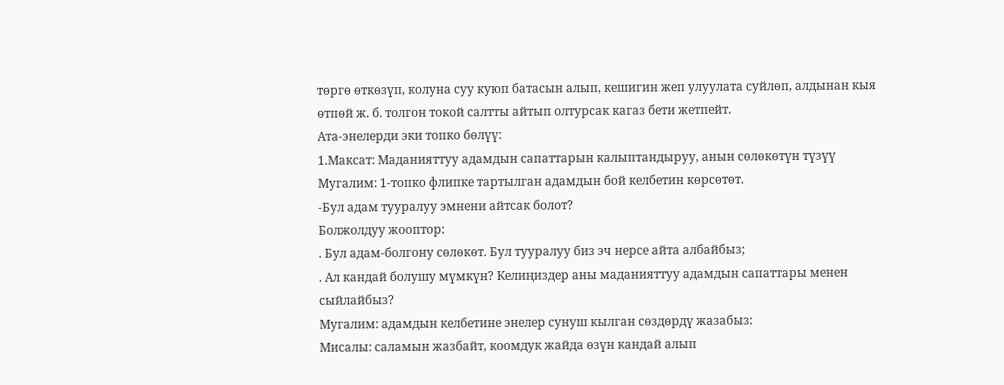төргө өткөзүп, колуна суу куюп батасын алып, кешигин жеп улуулата суйлөп, алдынан кыя өтпөй ж. б. толгон токой салтты айтып олтурсак кагаз бети жетпейт.
Ата-энелерди эки топко бөлүү:
1.Максат: Маданияттуу адамдын сапаттарын калыптандыруу, анын сөлөкөтүн түзүү
Мугалим: 1-топко флипке тартылган адамдын бой келбетин көрсөтөт.
-Бул адам тууралуу эмнени айтсак болот?
Болжолдуу жооптор:
. Бул адам-болгону сөлөкөт. Бул тууралуу биз эч нерсе айта албайбыз;
. Ал кандай болушу мүмкүн? Келиңиздер аны маданияттуу адамдын сапаттары менен сыйлайбыз?
Мугалим: адамдын келбетине энелер сунуш кылган сөздөрдү жазабыз:
Мисалы: саламын жазбайт, коомдук жайда өзүн кандай алып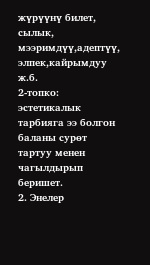жүрүүнү билет, сылык, мээримдүү,адептүү, элпек,кайрымдуу ж.б.
2-топко: эстетикалык тарбияга ээ болгон баланы сурөт тартуу менен чагылдырып беришет.
2. Энелер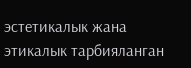эстетикалык жана этикалык тарбияланган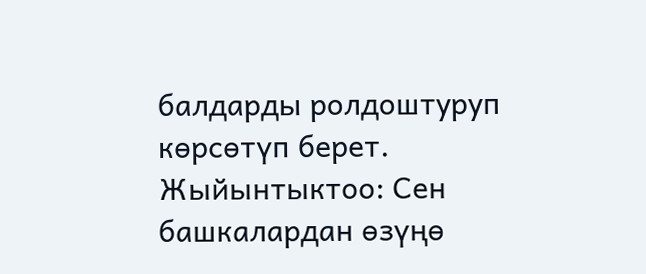балдарды ролдоштуруп көрсөтүп берет.
Жыйынтыктоо: Сен башкалардан өзүңө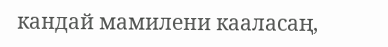кандай мамилени кааласаң,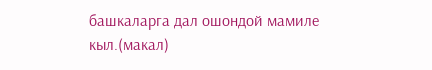башкаларга дал ошондой мамиле кыл.(макал)